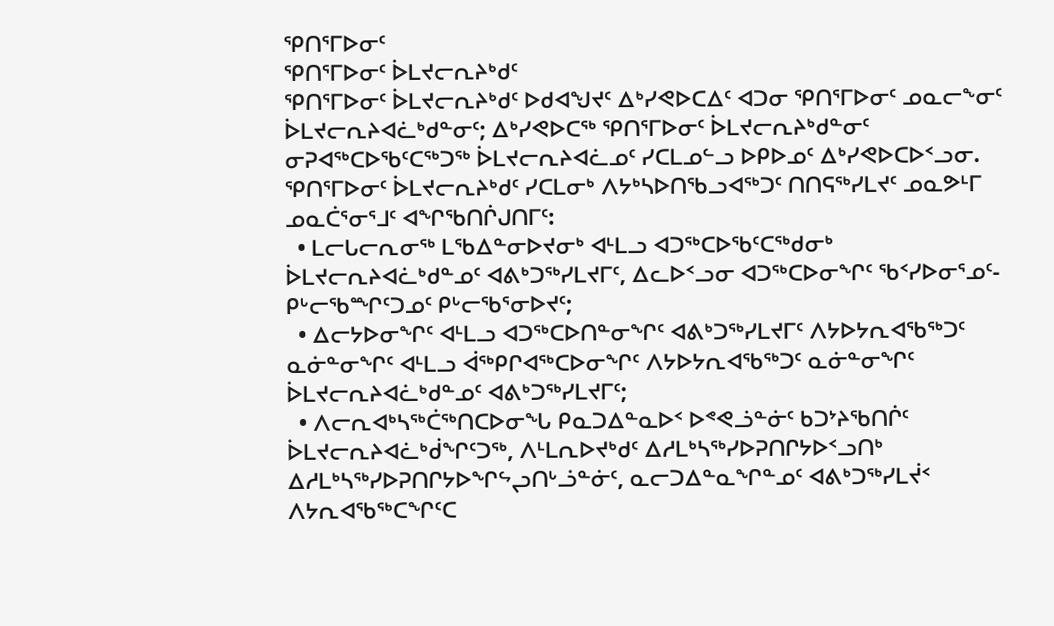ᕿᑎᕐᒥᐅᓂᑦ
ᕿᑎᕐᒥᐅᓂᑦ ᐆᒪᔪᓕᕆᔨᒃᑯᑦ
ᕿᑎᕐᒥᐅᓂᑦ ᐆᒪᔪᓕᕆᔨᒃᑯᑦ ᐅᑯᐊᖑᔪᑦ ᐃᒃᓯᕙᐅᑕᐃᑦ ᐊᑐᓂ ᕿᑎᕐᒥᐅᓂᑦ ᓄᓇᓕᖕᓂᑦ ᐆᒪᔪᓕᕆᔨᐊᓛᒃᑯᓐᓂᑦ; ᐃᒃᓯᕙᐅᑕᖅ ᕿᑎᕐᒥᐅᓂᑦ ᐆᒪᔪᓕᕆᔨᒃᑯᓐᓂᑦ ᓂᕈᐊᖅᑕᐅᖃᑦᑕᖅᑐᖅ ᐆᒪᔪᓕᕆᔨᐊᓛᓄᑦ ᓯᑕᒪᓄᓪᓗ ᐅᑭᐅᓄᑦ ᐃᒃᓯᕙᐅᑕᐅᑉᓗᓂ. ᕿᑎᕐᒥᐅᓂᑦ ᐆᒪᔪᓕᕆᔨᒃᑯᑦ ᓯᑕᒪᓂᒃ ᐱᔭᒃᓴᐅᑎᖃᓗᐊᖅᑐᑦ ᑎᑎᕋᖅᓯᒪᔪᑦ ᓄᓇᕗᒻᒥ ᓄᓇᑖᕐᓂᕐᒧᑦ ᐊᖏᖃᑎᒌᒍᑎᒥᑦ:
  • ᒪᓕᒐᓕᕆᓂᖅ ᒪᖃᐃᓐᓂᐅᔪᓂᒃ ᐊᒻᒪᓗ ᐊᑐᖅᑕᐅᖃᑦᑕᖅᑯᓂᒃ ᐆᒪᔪᓕᕆᔨᐊᓛᒃᑯᓐᓄᑦ ᐊᕕᒃᑐᖅᓯᒪᔪᒥᑦ, ᐃᓚᐅᑉᓗᓂ ᐊᑐᖅᑕᐅᓂᖏᑦ ᖃᑉᓯᐅᓂᕐᓄᑦ-ᑭᒡᓕᖃᙱᑦᑐᓄᑦ ᑭᒡᓕᖃᕐᓂᐅᔪᑦ;
  • ᐃᓕᔭᐅᓂᖏᑦ ᐊᒻᒪᓗ ᐊᑐᖅᑕᐅᑎᓐᓂᖏᑦ ᐊᕕᒃᑐᖅᓯᒪᔪᒥᑦ ᐱᔭᐅᔭᕆᐊᖃᖅᑐᑦ ᓇᓃᓐᓂᖏᑦ ᐊᒻᒪᓗ ᐋᖅᑭᒋᐊᖅᑕᐅᓂᖏᑦ ᐱᔭᐅᔭᕆᐊᖃᖅᑐᑦ ᓇᓃᓐᓂᖏᑦ ᐆᒪᔪᓕᕆᔨᐊᓛᒃᑯᓐᓄᑦ ᐊᕕᒃᑐᖅᓯᒪᔪᒥᑦ;
  • ᐱᓕᕆᐊᒃᓴᖅᑖᖅᑎᑕᐅᓂᖓ ᑭᓇᑐᐃᓐᓇᐅᑉ ᐅᕝᕙᓘᓐᓃᑦ ᑲᑐᔾᔨᖃᑎᒌᑦ ᐆᒪᔪᓕᕆᔨᐊᓛᒃᑰᖏᑦᑐᖅ, ᐱᒻᒪᕆᐅᔪᒃᑯᑦ ᐃᓱᒪᒃᓴᖅᓯᐅᕈᑎᒋᔭᐅᑉᓗᑎᒃ ᐃᓱᒪᒃᓴᖅᓯᐅᕈᑎᒋᔭᐅᖏᖦᖢᑎᒡᓘᓐᓃᑦ, ᓇᓕᑐᐃᓐᓇᖏᓐᓄᑦ ᐊᕕᒃᑐᖅᓯᒪᔫᑉ ᐱᔭᕆᐊᖃᖅᑕᖏᑦᑕ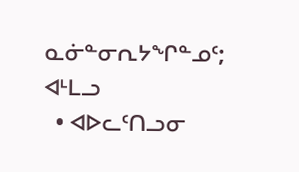ᓇᓃᓐᓂᕆᔭᖏᓐᓄᑦ; ᐊᒻᒪᓗ
  • ᐊᐅᓚᑦᑎᓗᓂ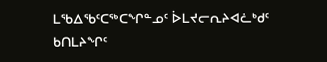ᒪᖃᐃᖃᑦᑕᖅᑕᖏᓐᓄᑦ ᐆᒪᔪᓕᕆᔨᐊᓛᒃᑯᑦ ᑲᑎᒪᔨᖏᑦ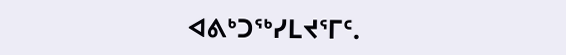ᐊᕕᒃᑐᖅᓯᒪᔪᕐᒥᑦ.